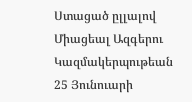Ստացած ըլլալով Միացեալ Ազգերու Կազմակերպութեան 25 Յունուարի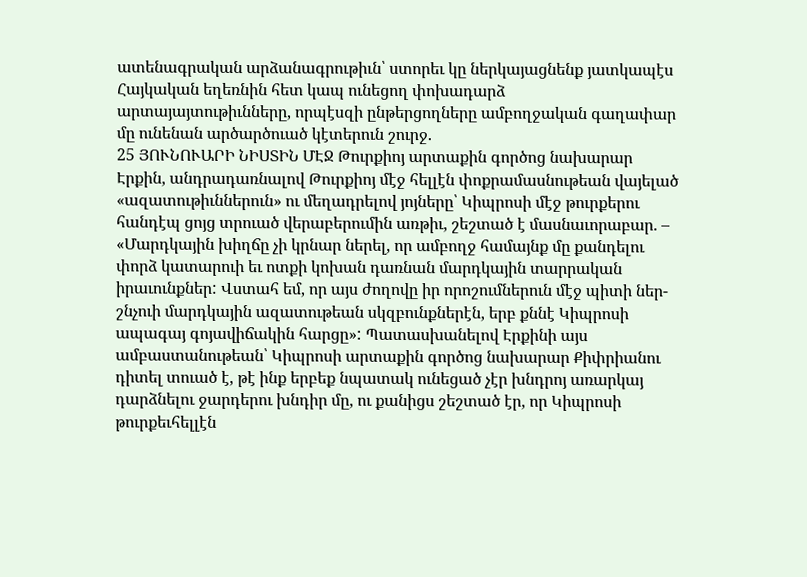ատենագրական արձանագրութիւն՝ ստորեւ կը ներկայացնենք յատկապէս Հայկական եղեռնին հետ կապ ունեցող փոխադարձ արտայայտութիւնները, որպէսզի ընթերցողները ամբողջական գաղափար մը ունենան արծարծուած կէտերուն շուրջ.
25 ՅՈՒՆՈՒԱՐԻ ՆԻՍՏԻՆ ՄԷՋ Թուրքիոյ արտաքին գործոց նախարար Էրքին, անդրադառնալով Թուրքիոյ մէջ հելլէն փոքրամասնութեան վայելած «ազատութիւններուն» ու մեղադրելով յոյները՝ Կիպրոսի մէջ թուրքերու հանդէպ ցոյց տրուած վերաբերումին առթիւ, շեշտած է մասնաւորաբար. – «Մարդկային խիղճը չի կրնար ներել, որ ամբողջ համայնք մը քանդելու փորձ կատարուի եւ ոտքի կոխան դառնան մարդկային տարրական իրաւունքներ: Վստահ եմ, որ այս ժողովը իր որոշումներուն մէջ պիտի ներ- շնչուի մարդկային ազատութեան սկզբունքներէն, երբ քննէ Կիպրոսի ապագայ գոյավիճակին հարցը»: Պատասխանելով Էրքինի այս ամբաստանութեան՝ Կիպրոսի արտաքին գործոց նախարար Քիփրիանու դիտել տուած է, թէ ինք երբեք նպատակ ունեցած չէր խնդրոյ առարկայ դարձնելու ջարդերու խնդիր մը, ու քանիցս շեշտած էր, որ Կիպրոսի թուրքեւհելլէն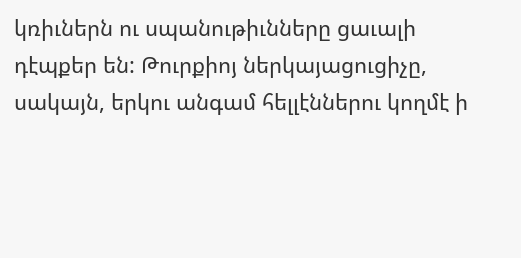կռիւներն ու սպանութիւնները ցաւալի դէպքեր են: Թուրքիոյ ներկայացուցիչը, սակայն, երկու անգամ հելլէններու կողմէ ի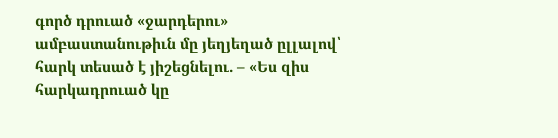գործ դրուած «ջարդերու» ամբաստանութիւն մը յեղյեղած ըլլալով՝ հարկ տեսած է յիշեցնելու. – «Ես զիս հարկադրուած կը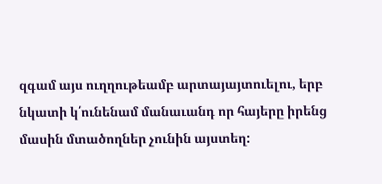զգամ այս ուղղութեամբ արտայայտուելու, երբ նկատի կ՛ունենամ մանաւանդ որ հայերը իրենց մասին մտածողներ չունին այստեղ: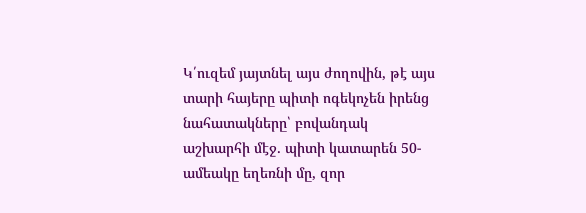Կ՛ուզեմ յայտնել այս ժողովին, թէ այս տարի հայերը պիտի ոգեկոչեն իրենց նահատակները՝ բովանդակ աշխարհի մէջ. պիտի կատարեն 50-ամեակը եղեռնի մը, զոր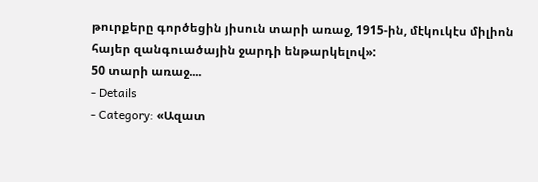թուրքերը գործեցին յիսուն տարի առաջ, 1915-ին, մէկուկէս միլիոն հայեր զանգուածային ջարդի ենթարկելով»:
50 տարի առաջ....
- Details
- Category: «Ազատ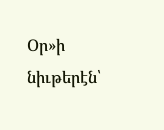Օր»ի նիւթերէն՝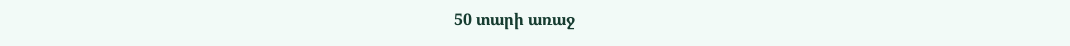50 տարի առաջ